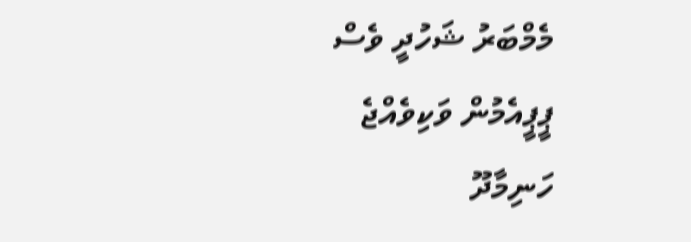މެމްބަރު ޝަހުދީ ވެސް ޕީޕީއެމުން ވަކިވެއްޖެ
ހަނިމާދޫ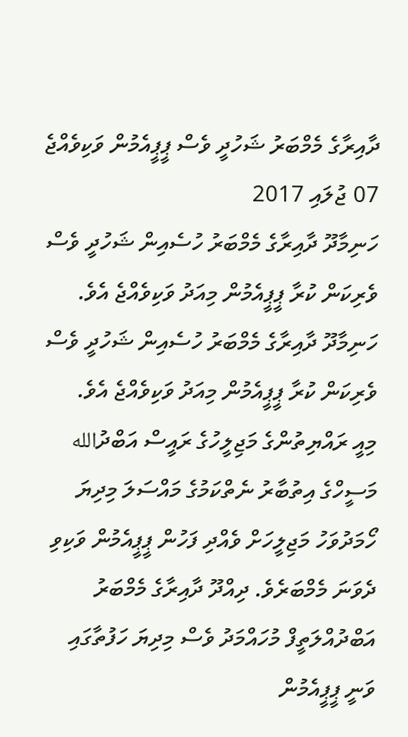ދާއިރާގެ މެމްބަރު ޝަހުދީ ވެސް ޕީޕީއެމުން ވަކިވެއްޖެ
07 ޖުލައި 2017
ހަނިމާދޫ ދާއިރާގެ މެމްބަރު ހުސެއިން ޝަހުދީ ވެސް ވެރިކަން ކުރާ ޕީޕީއެމުން މިއަދު ވަކިވެއްޖެ އެވެ.
ހަނިމާދޫ ދާއިރާގެ މެމްބަރު ހުސެއިން ޝަހުދީ ވެސް ވެރިކަން ކުރާ ޕީޕީއެމުން މިއަދު ވަކިވެއްޖެ އެވެ.
މިއީ ރައްޔިތުންގެ މަޖިލީހުގެ ރައީސް އަބްދުالله މަސީހްގެ އިތުބާރު ނެތްކަމުގެ މައްސަލަ މިދިޔަ ހޯމަދުވަހު މަޖިލީހަށް ވެއްދި ފަހުން ޕީޕީއެމުން ވަކިވި ދެވަނަ މެމްބަރެވެ. ދިއްދޫ ދާއިރާގެ މެމްބަރު އަބްދުއްލަތީފް މުހައްމަދު ވެސް މިދިޔަ ހަފުތާގައި ވަނީ ޕީޕީއެމުން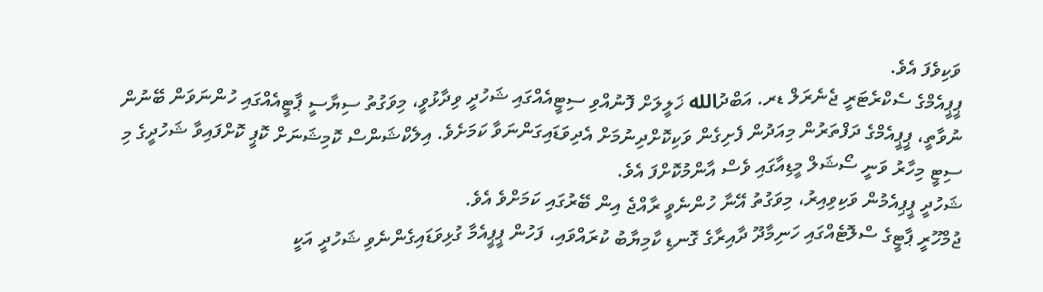ވަކިވެފަ އެވެ.
ޕީޕީއެމްގެ ސެކްރެޓަރީ ޖެނެރަލް ޑރ. އަބްދުالله ޚަލީލަށް ފޮނުއްވި ސިޓީއެއްގައި ޝަހުދީ ވިދާޅުވީ، މިވަގުތު ސިޔާސީ ޕާޓީއެއްގައި ހުންނަވަން ބޭނުން ނުވާތީ، ޕީޕީއެމްގެ ދަފްތަރުން މިއަދުން ފެށިގެން ވަކިކޮށްދިނުމަށް އެދިވަޑައިގަންނަވާ ކަމަށެވެ. އިލެކްޝަންސް ކޮމިޝަނަށް ކޮޕީ ކޮށްފައިވާ ޝަހުދީގެ މި ސިޓީ މިހާރު ވަނީ ސޯޝަލް މީޑިއާގައި ވެސް އާންމުކޮށްފަ އެވެ.
ޝަހުދީ ޕީޕިއެމުން ވަކިވިއިރު، މިވަގުތު އޭނާ ހުންނެވީ ރާއްޖެ އިން ބޭރުގައި ކަމަށްވެ އެވެ.
ޖުމްހޫރީ ޕާޓީގެ ސްލޮޓެއްގައި ހަނިމާދޫ ދާއިރާގެ ގޮނޑި ކާމިޔާބު ކުރައްވައި، ފަހުން ޕީޕީއެމާ ގުޅިވަޑައިގެންނެވި ޝަހުދީ އަކީ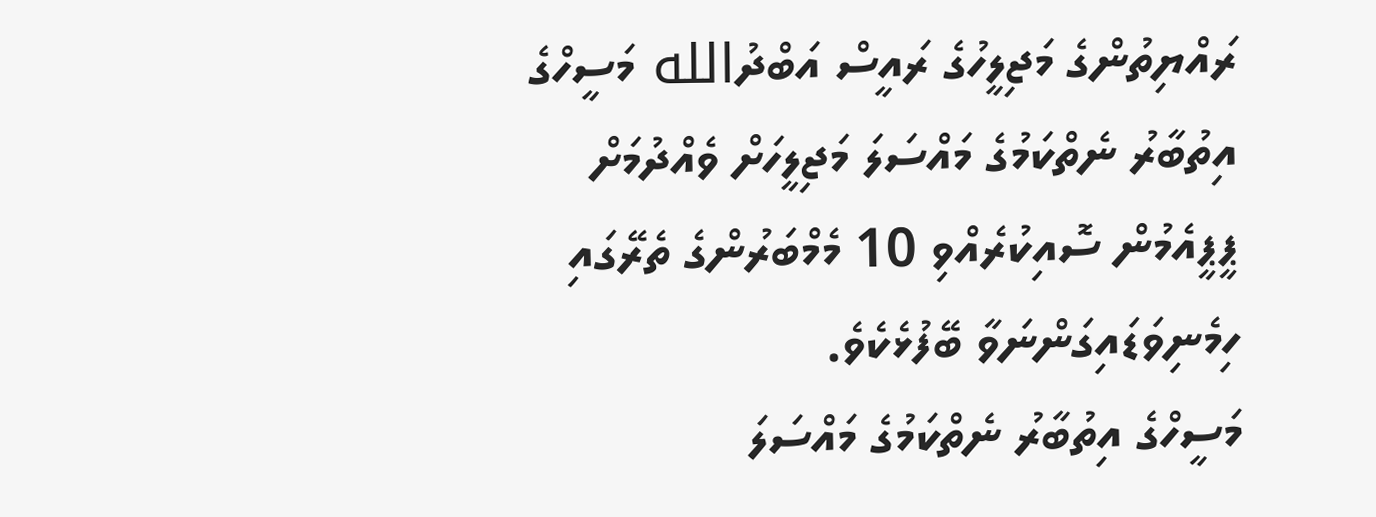ރައްޔިތުންގެ މަޖިލީހުގެ ރައީސް އަބްދުالله މަސީހްގެ އިތުބާރު ނެތްކަމުގެ މައްސަލަ މަޖިލީހަށް ވެއްދުމަށް ޕީޕީއެމުން ސޮއިކުރެއްވި 10 މެމްބަރުންގެ ތެރޭގައި ހިމެނިވަޑައިގަންނަވާ ބޭފުޅެކެވެ.
މަސީހްގެ އިތުބާރު ނެތްކަމުގެ މައްސަލަ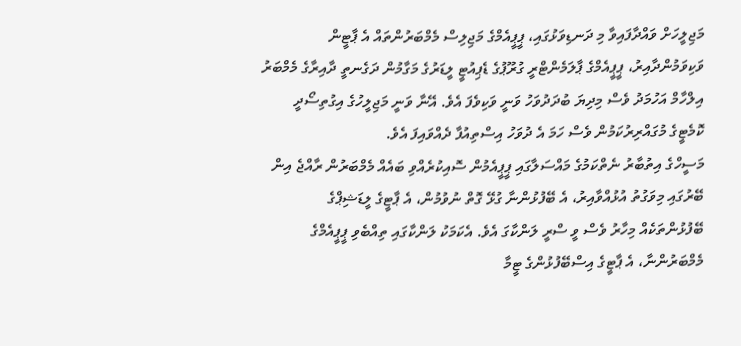މަޖިލީހަށް ވައްދާފައިވާ މި ދަނޑިވަޅުގައި، ޕީޕީއެމްގެ މަޖިލިސް މެމްބަރުންތައް އެ ޕާޓީން ވަކިވަމުންދާއިރު، ޕީޕީއެމްގެ ޕާލަމެންޓްރީ ގުރޫޕުގެ ޑެޕިއުޓީ ލީޑަރުގެ މަގާމުން ދަގެނތީ ދާއިރާގެ މެމްބަރު އިލްހާމް އަހުމަދު ވެސް މިދިޔަ ބުދަދުވަހު ވަނީ ވަކިވެފަ އެވެ. އޭނާ ވަނީ މަޖިލީހުގެ އިގުތިސޯދީ ކޮމެޓީގެ މުގައްރިރުކަމުން ވެސް ހަމަ އެ ދުވަހު އިސްތިއުފާ ދެއްވައިފަ އެވެ.
މަސީހްގެ އިތުބާރު ނެތްކަމުގެ މައްސަލާގައި ޕީޕީއެމުން ސޮއިކުރެއްވި ބައެއް މެމްބަރުން ރާއްޖެ އިން ބޭރުގައި މިވަގުތު އުޅުއްވާއިރު، އެ ބޭފުޅުންނާ ގުޅޭ ގޮތް ނުވުމުން، އެ ޕާޓީގެ ލީޑަޝިޕްގެ ބޭފުޅުންތަކެއް މިހާރު ވެސް ވީ ސްރީ ލަންކާގަ އެވެ. އެކަމަކު ލަންކާގައި ތިއްބެވި ޕީޕީއެމްގެ މެމްބަރުންނާ، އެ ޕާޓީގެ އިސްބޭފުޅުންގެ ޓީމާ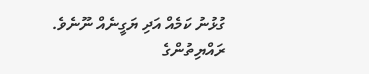ގުޅުނު ކަމެއް އަދި ޔަގީނެއް ނޫނެވެ.
ރައްޔިތުންގެ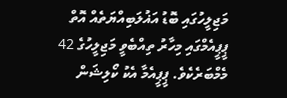މަޖިލީހުގައި ބޮޑު އަޣުލަބިއްޔަތެއް އޮތް ޕީޕީއެމްގައި މިހާރު ތިއްބެވީ މަޖިލީހުގެ 42 މެމްބަރެކެވެ. ޕީޕީއެމާ އެކު ކޯލިޝަން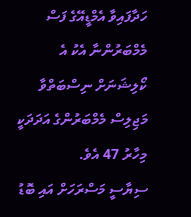ހަދާފައިވާ އެމްޑީއޭގެ ފަސް މެމްބަރުންނާ އެކު އެ ކޯލިޝަނަށް ނިސްބަތްވާ މަޖިލިސް މެމްބަރުންގެ އަދަދަކީ މިހާރު 47 އެވެ.
ސިޔާސީ މަސްރަހަށް އައި ބޮޑު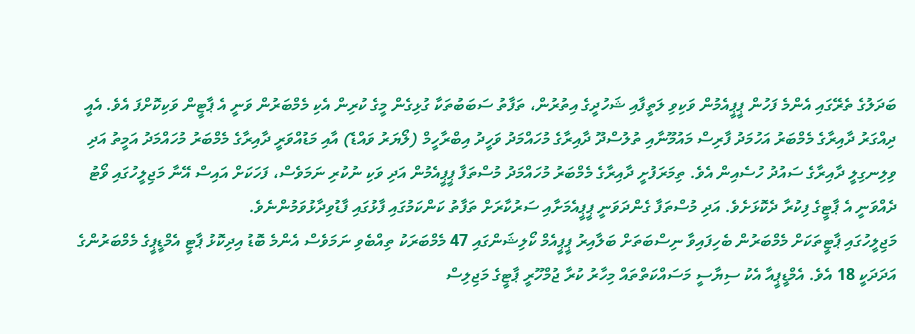ބަދަލުގެ ތެރޭގައި އެންމެ ފަހުން ޕީޕީއެމުން ވަކިވި ލަތީފާއި ޝަހުދީގެ އިތުރުން، ތަފާތު ސަބަބުތަކާ ގުޅިގެން މީގެ ކުރިން އެކި މެމްބަރުން ވަނީ އެ ޕާޓީން ވަކިކޮށްފަ އެވެ. އެއީ ދިއްގަރު ދާއިރާގެ މެމްބަރު އަހުމަދު ފާރިސް މައުމޫނާއި ތުލުސްދޫ ދާއިރާގެ މުހައްމަދު ވަހީދު އިބްރާހީމް (ލޯޔަރު ވައްޑެ) އާއި މަޑުއްވަރީ ދާއިރާގެ މެމްބަރު މުހައްމަދު އަމީތު އަދި ވިލިނގިލީ ދާއިރާގެ ސައުދު ހުސެއިން އެވެ. ތިމަރަފުށީ ދާއިރާގެ މެމްބަރު މުހައްމަދު މުސްތަފާ ޕީޕީއެމުން އަދި ވަކި ނުކުރި ނަމަވެސް، ފަހަކަށް އައިސް އޭނާ މަޖިލީހުގައި ވޯޓު ދެއްވަނީ އެ ޕާޓީގެ ފިކުރާ ދެކޮޅަށެވެ. އަދި މުސްތަފާ ގެންދަވަނީ ޕީޕީއެމަށާއި ސަރުކާރަށް ތަފާތު ކަންކަމުގައި ފާޅުގައި ފާޑުވިދާޅުވަމުންނެވެ.
މަޖިލީހުގައި ޕާޓީތަކަށް މެމްބަރުން ބެހިފައިވާ ނިސްބަތަށް ބަލާއިރު ޕީޕީއެމް ކޯލިޝަންގައި 47 މެމްބަރަކު ތިއްބެވި ނަމަވެސް އެންމެ ބޮޑު އިދިކޮޅު ޕާޓީ އެމްޑީޕީގެ މެމްބަރުންގެ އަދަދަކީ 18 އެވެ. އެމްޑީޕީއާ އެކު ސިޔާސީ މަސައްކަތްތައް މިހާރު ކުރާ ޖުމްހޫރީ ޕާޓީގެ މަޖިލިސް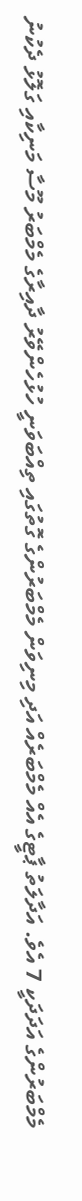މެމްބަރުންގެ އަދަދަކީ 7 އެވެ. އަދާލަތު ޕާޓީގެ އެއް މެމްބަރެއް އަދި މިނިވަން މެމްބަރުންގެ ގޮތުގައި ތިއްބަވަނީ ހުޅުހެންވޭރު ދާއިރާގެ މެމްބަރު މޫސާ މަނިކާއި ގަލޮޅު ދެކުނު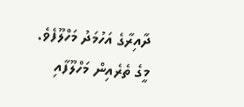ދާއިރާގެ އަހުމަދު މަހްލޫފެވެ. މީގެ ތެރެއިން މަހްލޫފާއި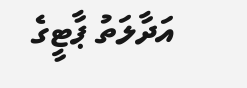އަދާލަތު ޕާޓީގެ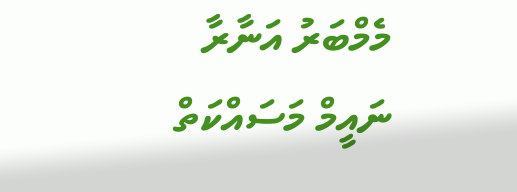މެމްބަރު އަނާރާ ނައީމް މަސައްކަތް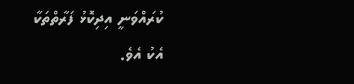ކުރައްވަނީ އިދިކޮޅު ފަރާތްތަކާ އެކު އެވެ.